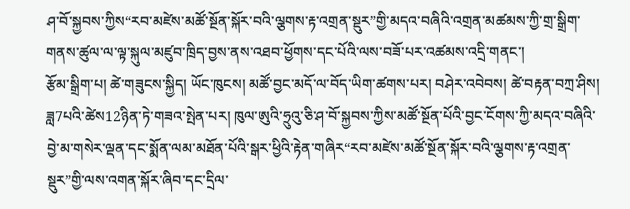ཤ་བོ་སྐྱབས་ཀྱིས“རབ་མཛེས་མཚོ་སྔོན་སྐོར་བའི་ལྕགས་རྟ་འགྲན་སྡུར”གྱི་མདའ་བཞིའི་འགྲན་མཚམས་ཀྱི་གྲ་སྒྲིག་གནས་ཚུལ་ལ་ལྟ་སྐུལ་མཛུབ་ཁྲིད་བྱས་ནས་འཐབ་ཕྱོགས་དང་པོའི་ལས་བཟོ་པར་འཚམས་འདྲི་གནང་།
རྩོམ་སྒྲིག་པ། ཚེ་གཟུངས་སྐྱིད། ཡོང་ཁུངས། མཚོ་བྱང་མདོ་ལ་བོད་ཡིག་ཚགས་པར། བཤེར་འབེབས། ཚེ་བརྟན་བཀྲ་ཤིས།
ཟླ7པའི་ཚེས12ཉིན་ཏེ་གཟའ་སྤེན་པར། ཁུལ་ཨུའི་ཧྲུའུ་ཅི་ཤ་བོ་སྐྱབས་ཀྱིས་མཚོ་སྔོན་པོའི་བྱང་ངོགས་ཀྱི་མདའ་བཞིའི་བྱེ་མ་གསེར་ལྡན་དང་སྨོན་ལམ་མཐོན་པོའི་སྒར་ཕྱིའི་རྟེན་གཞིར“རབ་མཛེས་མཚོ་སྔོན་སྐོར་བའི་ལྕགས་རྟ་འགྲན་སྡུར”གྱི་ལས་འགན་སྐོར་ཞིབ་དང་དྲིལ་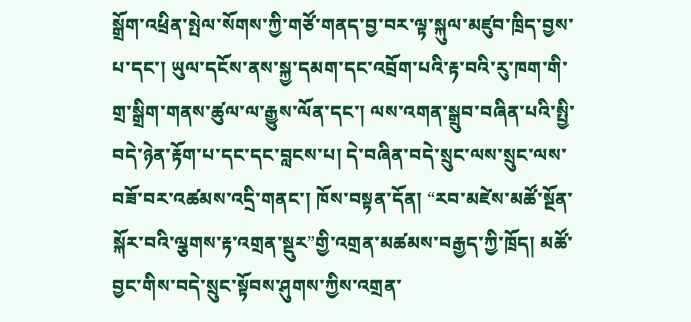སྒྲོག་འཕྲིན་སྤེལ་སོགས་ཀྱི་གཙོ་གནད་བྱ་བར་ལྟ་སྐུལ་མཛུབ་ཁྲིད་བྱས་པ་དང་། ཡུལ་དངོས་ནས་སྐྱ་དམག་དང་འབྲོག་པའི་རྟ་བའི་རུ་ཁག་གི་གྲ་སྒྲིག་གནས་ཚུལ་ལ་རྒྱུས་ལོན་དང་། ལས་འགན་སྒྲུབ་བཞིན་པའི་སྤྱི་བདེ་ཉེན་རྟོག་པ་དང་དང་བླངས་པ། དེ་བཞིན་བདེ་སྲུང་ལས་སྲུང་ལས་བཟོ་བར་འཚམས་འདྲི་གནང་། ཁོས་བསྟན་དོན། “རབ་མཛེས་མཚོ་སྔོན་སྐོར་བའི་ལྕགས་རྟ་འགྲན་སྡུར”གྱི་འགྲན་མཚམས་བརྒྱད་ཀྱི་ཁྲོད། མཚོ་བྱང་གིས་བདེ་སྲུང་སྟོབས་ཤུགས་ཀྱིས་འགྲན་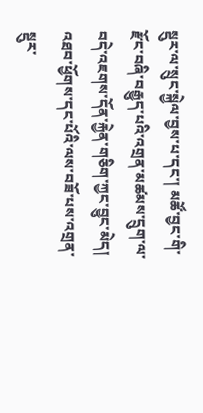སྡུར་ལ་སྲུང་སྐྱེལ་བྱས་པ་དང་། མཚོ་བྱང་གི་རྫོང་བཞི་བརྒྱུད་པའི་འགྲན་མཚམས་དྲུག་ལ་བདེ་འཇགས་དོན་རྐྱེན་གཅིག་ཀྱང་བྱུང་མེད། འཐབ་ཕྱོགས་དང་པོའི་ལས་བཟོ་པས་འགྲན་སྡུར་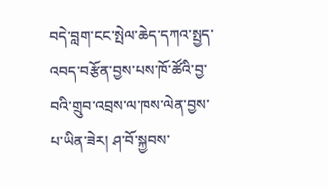བདེ་བླག་ངང་སྤེལ་ཆེད་དཀའ་སྤྱད་འབད་བརྩོན་བྱས་པས་ཁོ་ཚོའི་བྱ་བའི་གྲུབ་འབྲས་ལ་ཁས་ལེན་བྱས་པ་ཡིན་ཟེར། ཤ་བོ་སྐྱབས་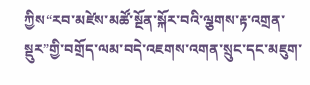ཀྱིས“རབ་མཛེས་མཚོ་སྔོན་སྐོར་བའི་ལྕགས་རྟ་འགྲན་སྡུར”གྱི་བགྲོད་ལམ་བདེ་འཇགས་འགན་སྲུང་དང་མཇུག་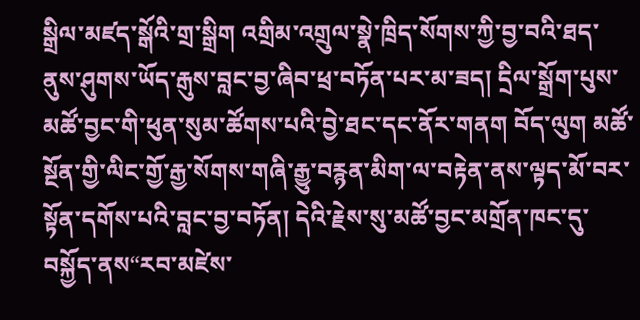སྒྲིལ་མཛད་སྒོའི་གྲ་སྒྲིག འགྲིམ་འགྲུལ་སྣེ་ཁྲིད་སོགས་ཀྱི་བྱ་བའི་ཐད་ནུས་ཤུགས་ཡོད་རྒུས་བླང་བྱ་ཞིབ་ཕྲ་བཏོན་པར་མ་ཟད། དྲིལ་སྒྲོག་པུས་མཚོ་བྱང་གི་ཕུན་སུམ་ཚོགས་པའི་བྱེ་ཐང་དང་ནོར་གནག བོད་ལུག མཚོ་སྔོན་གྱི་ལིང་གྱོ་རྒྱ་སོགས་གཞི་རྒྱུ་བརྙན་མིག་ལ་བརྟེན་ནས་ལྟད་མོ་བར་སྟོན་དགོས་པའི་བླང་བྱ་བཏོན། དེའི་རྗེས་སུ་མཚོ་བྱང་མགྲོན་ཁང་དུ་བསྐྱོད་ནས“རབ་མཛེས་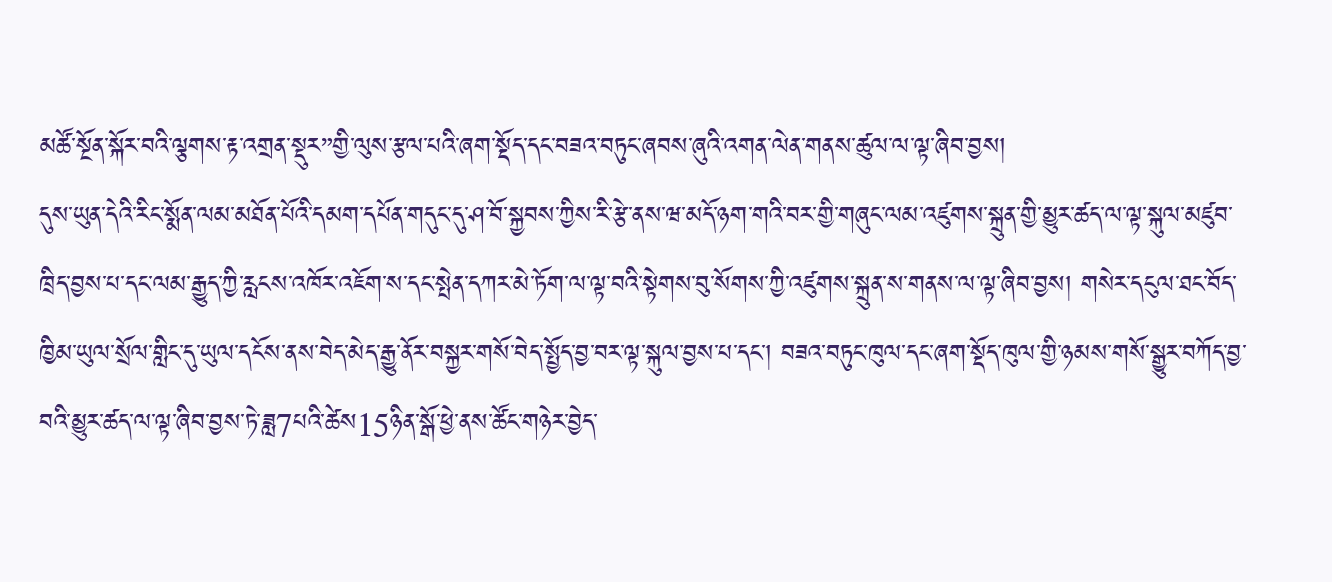མཚོ་སྔོན་སྐོར་བའི་ལྕགས་རྟ་འགྲན་སྡུར”གྱི་ལུས་རྩལ་པའི་ཞག་སྡོད་དང་བཟའ་བཏུང་ཞབས་ཞུའི་འགན་ལེན་གནས་ཚུལ་ལ་ལྟ་ཞིབ་བྱས།
དུས་ཡུན་དེའི་རིང་སྨོན་ལམ་མཐོན་པོའི་དམག་དཔོན་གདུང་དུ་ཤ་བོ་སྐྱབས་ཀྱིས་རི་རྩེ་ནས་ཝ་མདོ་ཉག་གའི་བར་གྱི་གཞུང་ལམ་འཛུགས་སྐྲུན་གྱི་མྱུར་ཚད་ལ་ལྟ་སྐུལ་མཛུབ་ཁྲིད་བྱས་པ་དང་ལམ་རྒྱུད་ཀྱི་རླངས་འཁོར་འཇོག་ས་དང་སྤེན་དཀར་མེ་ཏོག་ལ་ལྟ་བའི་སྟེགས་བུ་སོགས་ཀྱི་འཛུགས་སྐྲུན་ས་གནས་ལ་ལྟ་ཞིབ་བྱས། གསེར་དངུལ་ཐང་བོད་ཁྱིམ་ཡུལ་སྲོལ་གླིང་དུ་ཡུལ་དངོས་ནས་བེད་མེད་རྒྱུ་ནོར་བསྐྱར་གསོ་བེད་སྤྱོད་བྱ་བར་ལྟ་སྐུལ་བྱས་པ་དང་། བཟའ་བཏུང་ཁུལ་དང་ཞག་སྡོད་ཁུལ་གྱི་ཉམས་གསོ་སྒྱུར་བཀོད་བྱ་བའི་མྱུར་ཚད་ལ་ལྟ་ཞིབ་བྱས་ཏེ་ཟླ7པའི་ཚེས15ཉིན་སྒོ་ཕྱེ་ནས་ཚོང་གཉེར་བྱེད་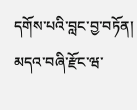དགོས་པའི་བླང་བྱ་བཏོན། མདའ་བཞི་རྫོང་ཝ་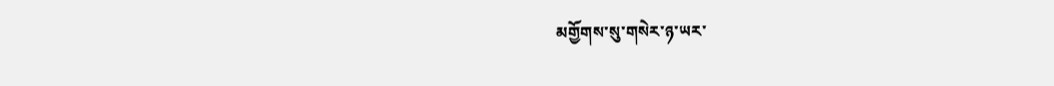མགྱོགས་སུ་གསེར་ཉ་ཡར་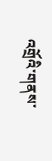འགྲོའི་གནས་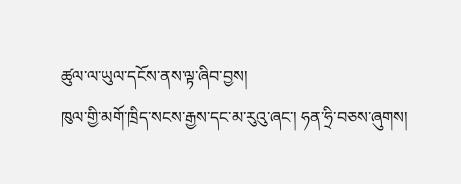ཚུལ་ལ་ཡུལ་དངོས་ནས་ལྟ་ཞིབ་བྱས།
ཁུལ་གྱི་མགོ་ཁྲིད་སངས་རྒྱས་དང་མ་རུའུ་ཞང་། ཧན་ཧྲི་བཅས་ཞུགས།